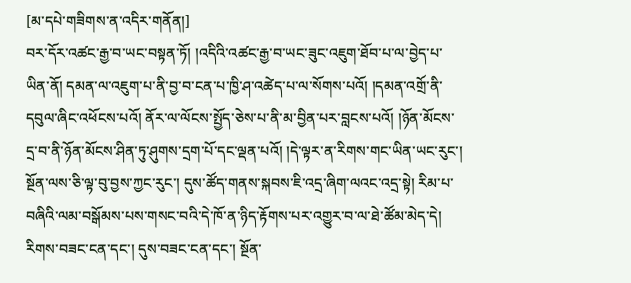[མ་དཔེ་གཟིགས་ན་འདིར་གནོན།]
བར་དོར་འཚང་རྒྱ་བ་ཡང་བསྟན་ཏོ། །འདིའི་འཚང་རྒྱ་བ་ཡང་ཟུང་འཇུག་ཐོབ་པ་ལ་བྱེད་པ་ཡིན་ནོ། དམན་ལ་འཇུག་པ་ནི་བྱ་བ་ངན་པ་ཁྱི་ཤ་འཚེད་པ་ལ་སོགས་པའོ། །དམན་འགྲོ་ནི་དབུལ་ཞིང་འཕོངས་པའོ། ནོར་ལ་ལོངས་སྤྱོད་ཅེས་པ་ནི་མ་བྱིན་པར་བླངས་པའོ། །ཉོན་མོངས་དྲ་བ་ནི་ཉོན་མོངས་ཤིན་ཏུ་ཤུགས་དྲག་པོ་དང་ལྡན་པའོ། །དེ་ལྟར་ན་རིགས་གང་ཡིན་ཡང་རུང་། སྔོན་ལས་ཅི་ལྟ་བུ་བྱས་ཀྱང་རུང་། དུས་ཚོད་གནས་སྐབས་ཇི་འདྲ་ཞིག་ལའང་འདྲ་སྟེ། རིམ་པ་བཞིའི་ལམ་བསྒོམས་པས་གསང་བའི་དེ་ཁོ་ན་ཉིད་རྟོགས་པར་འགྱུར་བ་ལ་ཐེ་ཚོམ་མེད་དེ། རིགས་བཟང་ངན་དང་། དུས་བཟང་ངན་དང་། སྔོན་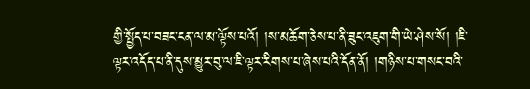གྱི་སྤྱོད་པ་བཟང་ངན་ལ་མ་ལྟོས་པའོ། །ས་མཆོག་ཅེས་པ་ནི་ཟུང་འཇུག་གི་ཡེ་ཤེས་སོ། །ཇི་ལྟར་འདོད་པ་ནི་དུས་མྱུར་བུ་ལ་ཇི་ལྟར་རིགས་པ་ཞེས་པའི་དོན་ནོ། །གཉིས་པ་གསང་བའི་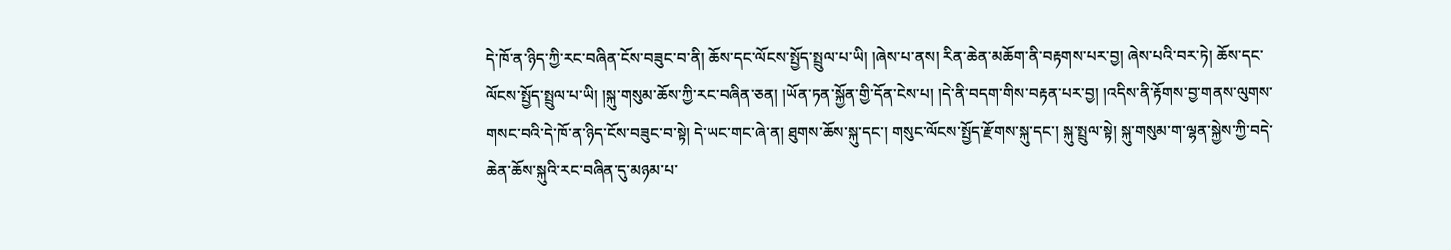དེ་ཁོ་ན་ཉིད་ཀྱི་རང་བཞིན་ངོས་བཟུང་བ་ནི། ཆོས་དང་ལོངས་སྤྱོད་སྤྲུལ་པ་ཡི། །ཞེས་པ་ནས། རིན་ཆེན་མཆོག་ནི་བརྟགས་པར་བྱ། ཞེས་པའི་བར་ཏེ། ཆོས་དང་ལོངས་སྤྱོད་སྤྲུལ་པ་ཡི། །སྐུ་གསུམ་ཆོས་ཀྱི་རང་བཞིན་ཅན། །ཡོན་ཏན་སྐྱོན་གྱི་དོན་ངེས་པ། །དེ་ནི་བདག་གིས་བརྟན་པར་བྱ། །འདིས་ནི་རྟོགས་བྱ་གནས་ལུགས་གསང་བའི་དེ་ཁོ་ན་ཉིད་ངོས་བཟུང་བ་སྟེ། དེ་ཡང་གང་ཞེ་ན། ཐུགས་ཆོས་སྐུ་དང་། གསུང་ལོངས་སྤྱོད་རྫོགས་སྐུ་དང་། སྐུ་སྤྲུལ་སྟེ། སྐུ་གསུམ་ག་ལྷན་སྐྱེས་ཀྱི་བདེ་ཆེན་ཆོས་སྐུའི་རང་བཞིན་དུ་མཉམ་པ་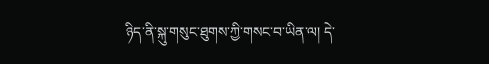ཉིད་ནི་སྐུ་གསུང་ཐུགས་ཀྱི་གསང་བ་ཡིན་ལ། དེ་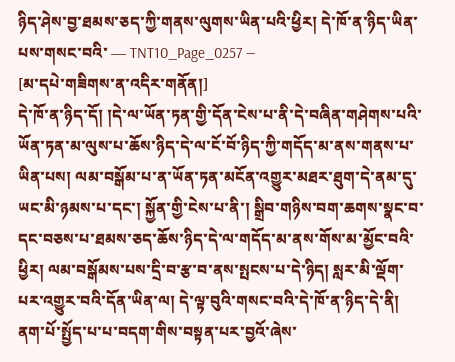ཉིད་ཤེས་བྱ་ཐམས་ཅད་ཀྱི་གནས་ལུགས་ཡིན་པའི་ཕྱིར། དེ་ཁོ་ན་ཉིད་ཡིན་པས་གསང་བའི་ ― TNT10_Page_0257 ―
[མ་དཔེ་གཟིགས་ན་འདིར་གནོན།]
དེ་ཁོ་ན་ཉིད་དོ། །དེ་ལ་ཡོན་ཏན་གྱི་དོན་ངེས་པ་ནི་དེ་བཞིན་གཤེགས་པའི་ཡོན་ཏན་མ་ལུས་པ་ཆོས་ཉིད་དེ་ལ་ངོ་བོ་ཉིད་ཀྱི་གདོད་མ་ནས་གནས་པ་ཡིན་པས། ལམ་བསྒོམ་པ་ན་ཡོན་ཏན་མངོན་འགྱུར་མཐར་ཐུག་དེ་ནམ་དུ་ཡང་མི་ཉམས་པ་དང་། སྐྱོན་གྱི་ངེས་པ་ནི་། སྒྲིབ་གཉིས་བག་ཆགས་སྣང་བ་དང་བཅས་པ་ཐམས་ཅད་ཆོས་ཉིད་དེ་ལ་གདོད་མ་ནས་གོས་མ་མྱོང་བའི་ཕྱིར། ལམ་བསྒོམས་པས་དྲི་བ་རྩ་བ་ནས་སྤངས་པ་དེ་ཉིད། སླར་མི་ལྡོག་པར་འགྱུར་བའི་དོན་ཡིན་ལ། དེ་ལྟ་བུའི་གསང་བའི་དེ་ཁོ་ན་ཉིད་དེ་ནི། ནག་པོ་སྤྱོད་པ་པ་བདག་གིས་བསྟན་པར་བྱའོ་ཞེས་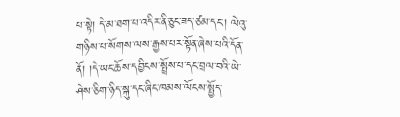པ་སྟེ། དེ་མ་ཐག་པ་འདིར་ནི་ཅུང་ཟད་ཙམ་དང་། ལེའུ་གཉིས་པ་སོགས་ལས་རྒྱས་པར་སྟོན་ཞེས་པའི་དོན་ནོ། །དེ་ཡང་ཆོས་དབྱིངས་སྤྲོས་པ་དང་བྲལ་བའི་ཡེ་ཤེས་ཅིག་ཉིད་སྐུ་དང་ཞིང་ཁམས་ལོངས་སྤྱོད་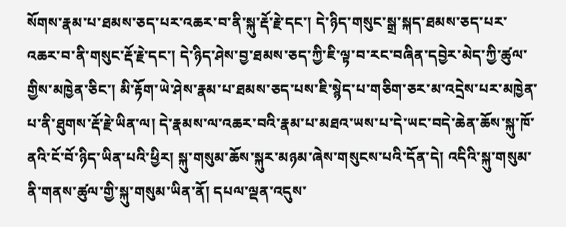སོགས་རྣམ་པ་ཐམས་ཅད་པར་འཆར་བ་ནི་སྐུ་རྡོ་རྗེ་དང་། དེ་ཉིད་གསུང་སྒྲ་སྐད་ཐམས་ཅད་པར་འཆར་བ་ནི་གསུང་རྡོ་རྗེ་དང་། དེ་ཉིད་ཤེས་བྱ་ཐམས་ཅད་ཀྱི་ཇི་ལྟ་བ་རང་བཞིན་དབྱེར་མེད་ཀྱི་ཚུལ་གྱིས་མཁྱེན་ཅིང་། མི་རྟོག་ཡེ་ཤེས་རྣམ་པ་ཐམས་ཅད་པས་ཇི་སྙེད་པ་གཅིག་ཅར་མ་འདྲེས་པར་མཁྱེན་པ་ནི་ཐུགས་རྡོ་རྗེ་ཡིན་ལ། དེ་རྣམས་ལ་འཆར་བའི་རྣམ་པ་མཐའ་ཡས་པ་དེ་ཡང་བདེ་ཆེན་ཆོས་སྐུ་ཁོ་ནའི་ངོ་བོ་ཉིད་ཡིན་པའི་ཕྱིར། སྐུ་གསུམ་ཆོས་སྐུར་མཉམ་ཞེས་གསུངས་པའི་དོན་དེ། འདིའི་སྐུ་གསུམ་ནི་གནས་ཚུལ་གྱི་སྐུ་གསུམ་ཡིན་ནོ། དཔལ་ལྡན་འདུས་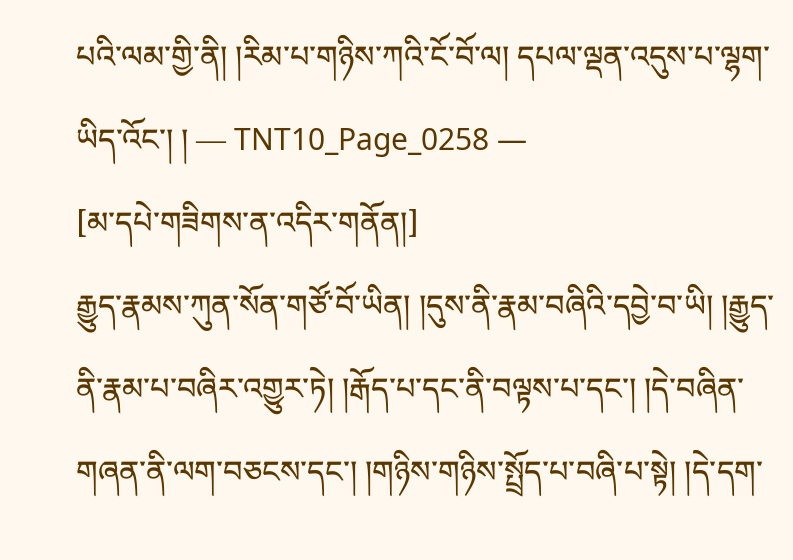པའི་ལམ་གྱི་ནི། །རིམ་པ་གཉིས་ཀའི་ངོ་བོ་ལ། དཔལ་ལྡན་འདུས་པ་ལྷག་ཡིད་འོང་། ། ― TNT10_Page_0258 ―
[མ་དཔེ་གཟིགས་ན་འདིར་གནོན།]
རྒྱུད་རྣམས་ཀུན་སོན་གཙོ་བོ་ཡིན། །དུས་ནི་རྣམ་བཞིའི་དབྱེ་བ་ཡི། །རྒྱུད་ནི་རྣམ་པ་བཞིར་འགྱུར་ཏེ། །རྒོད་པ་དང་ནི་བལྟས་པ་དང་། །དེ་བཞིན་གཞན་ནི་ལག་བཅངས་དང་། །གཉིས་གཉིས་སྤྲོད་པ་བཞི་པ་སྟེ། །དེ་དག་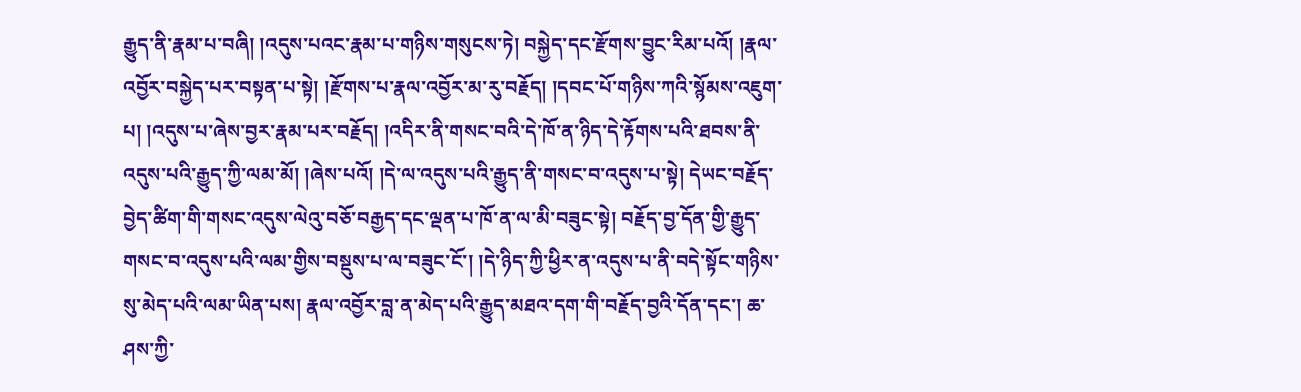རྒྱུད་ནི་རྣམ་པ་བཞི། །འདུས་པའང་རྣམ་པ་གཉིས་གསུངས་ཏེ། བསྐྱེད་དང་རྫོགས་བྱུང་རིམ་པའོ། །རྣལ་འབྱོར་བསྐྱེད་པར་བསྟན་པ་སྟེ། །རྫོགས་པ་རྣལ་འབྱོར་མ་རུ་བརྗོད། །དབང་པོ་གཉིས་ཀའི་སྙོམས་འཇུག་པ། །འདུས་པ་ཞེས་བྱར་རྣམ་པར་བརྗོད། །འདིར་ནི་གསང་བའི་དེ་ཁོ་ན་ཉིད་དེ་རྟོགས་པའི་ཐབས་ནི་འདུས་པའི་རྒྱུད་ཀྱི་ལམ་མོ། །ཞེས་པའོ། །དེ་ལ་འདུས་པའི་རྒྱུད་ནི་གསང་བ་འདུས་པ་སྟེ། དེཡང་བརྗོད་བྱེད་ཚིག་གི་གསང་འདུས་ལེའུ་བཅོ་བརྒྱད་དང་ལྡན་པ་ཁོ་ན་ལ་མི་བཟུང་སྟེ། བརྗོད་བྱ་དོན་གྱི་རྒྱུད་གསང་བ་འདུས་པའི་ལམ་གྱིས་བསྡུས་པ་ལ་བཟུང་ངོ་། །དེ་ཉིད་ཀྱི་ཕྱིར་ན་འདུས་པ་ནི་བདེ་སྟོང་གཉིས་སུ་མེད་པའི་ལམ་ཡིན་པས། རྣལ་འབྱོར་བླ་ན་མེད་པའི་རྒྱུད་མཐའ་དག་གི་བརྗོད་བྱའི་དོན་དང་། ཆ་ཤས་ཀྱི་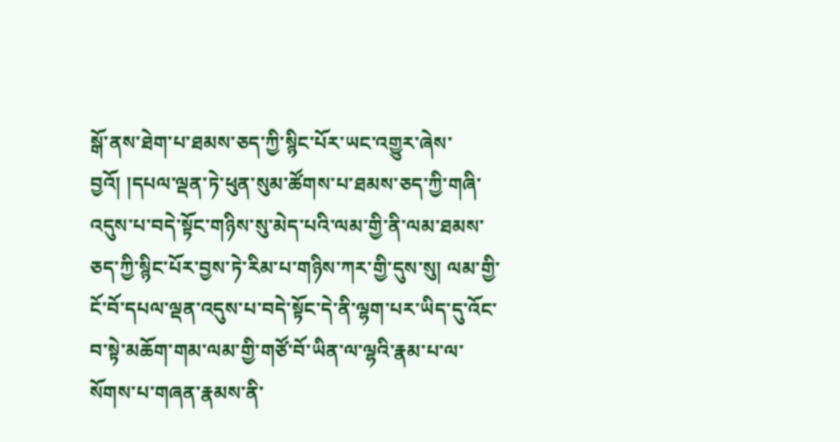སྒོ་ནས་ཐེག་པ་ཐམས་ཅད་ཀྱི་སྙིང་པོར་ཡང་འགྱུར་ཞེས་བྱའོ། །དཔལ་ལྡན་ཏེ་ཕུན་སུམ་ཚོགས་པ་ཐམས་ཅད་ཀྱི་གཞི་འདུས་པ་བདེ་སྟོང་གཉིས་སུ་མེད་པའི་ལམ་གྱི་ནི་ལམ་ཐམས་ཅད་ཀྱི་སྙིང་པོར་བྱས་ཏེ་རིམ་པ་གཉིས་ཀར་གྱི་དུས་སུ། ལམ་གྱི་ངོ་བོ་དཔལ་ལྡན་འདུས་པ་བདེ་སྟོང་དེ་ནི་ལྷག་པར་ཡིད་དུ་འོང་བ་སྟེ་མཆོག་གམ་ལམ་གྱི་གཙོ་བོ་ཡིན་ལ་ལྷའི་རྣམ་པ་ལ་སོགས་པ་གཞན་རྣམས་ནི་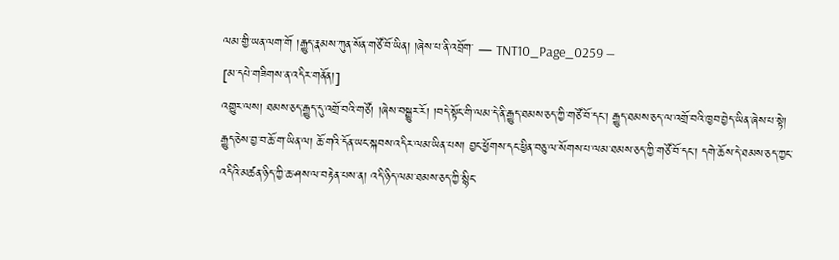ལམ་གྱི་ཡན་ལག་གོ །རྒྱུད་རྣམས་ཀུན་སོན་གཙོ་བོ་ཡིན། །ཞེས་པ་ནི་འབྲོག་ ― TNT10_Page_0259 ―
[མ་དཔེ་གཟིགས་ན་འདིར་གནོན།]
འགྱུར་ལས། ཐམས་ཅད་རྒྱུད་དུ་འགྲོ་བའི་གཙོ། །ཞེས་བསྒྱུར་རོ། །བདེ་སྟོང་གི་ལམ་དེ་ནི་རྒྱུད་ཐམས་ཅད་ཀྱི་གཙོ་བོ་དང་། རྒྱུད་ཐམས་ཅད་ལ་འགྲོ་བའི་ཁྱབ་བྱེད་ཡིན་ཞེས་པ་སྟེ། རྒྱུད་ཅེས་བྱ་བ་ཆོ་ག་ཡིན་ལ། ཆོ་གའི་དོན་ཡང་སྐབས་འདིར་ལམ་ཡིན་པས། བྱང་ཕྱོགས་དང་ཕྱིན་བཅུ་ལ་སོགས་པ་ལམ་ཐམས་ཅད་ཀྱི་གཙོ་བོ་དང་། དགེ་ཆོས་དེ་ཐམས་ཅད་ཀྱང་འདིའི་མཚན་ཉིད་ཀྱི་ཆ་ཤས་ལ་བརྟེན་པས་ན། འདི་ཉིད་ལམ་ཐམས་ཅད་ཀྱི་སྙིང་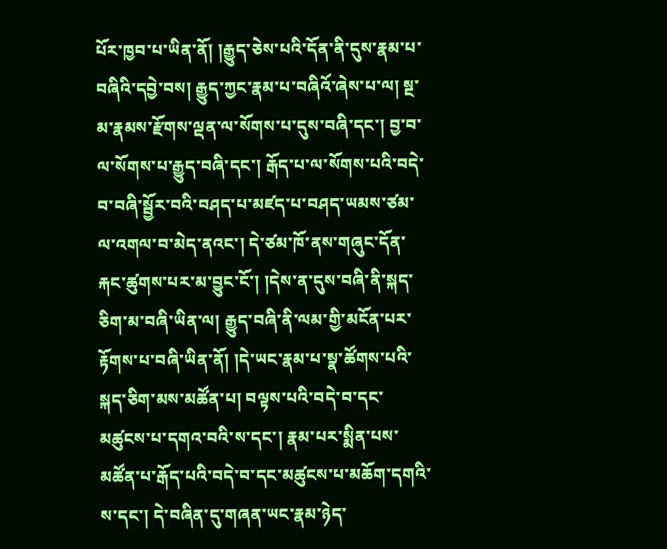པོར་ཁྱབ་པ་ཡིན་ནོ། །རྒྱུད་ཅེས་པའི་དོན་ནི་དུས་རྣམ་པ་བཞིའི་དབྱེ་བས། རྒྱུད་ཀྱང་རྣམ་པ་བཞིའོ་ཞེས་པ་ལ། སྔ་མ་རྣམས་རྫོགས་ལྡན་ལ་སོགས་པ་དུས་བཞི་དང་། བྱ་བ་ལ་སོགས་པ་རྒྱུད་བཞི་དང་། རྒོད་པ་ལ་སོགས་པའི་བདེ་བ་བཞི་སྦྱོར་བའི་བཤད་པ་མཛད་པ་བཤད་ཡམས་ཙམ་ལ་འགལ་བ་མེད་ནའང་། དེ་ཙམ་ཁོ་ནས་གཞུང་དོན་རྐང་ཚུགས་པར་མ་བྱུང་ངོ་། །དེས་ན་དུས་བཞི་ནི་སྐད་ཅིག་མ་བཞི་ཡིན་ལ། རྒྱུད་བཞི་ནི་ལམ་གྱི་མངོན་པར་རྟོགས་པ་བཞི་ཡིན་ནོ། །དེ་ཡང་རྣམ་པ་སྣ་ཚོགས་པའི་སྐད་ཅིག་མས་མཚོན་པ། བལྟས་པའི་བདེ་བ་དང་མཚུངས་པ་དགའ་བའི་ས་དང་། རྣམ་པར་སྨིན་པས་མཚོན་པ་རྒོད་པའི་བདེ་བ་དང་མཚུངས་པ་མཆོག་དགའི་ས་དང་། དེ་བཞིན་དུ་གཞན་ཡང་རྣམ་ཉེད་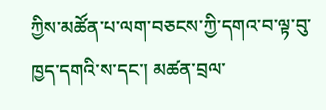ཀྱིས་མཚོན་པ་ལག་བཅངས་ཀྱི་དགའ་བ་ལྟ་བུ་ཁྱད་དགའི་ས་དང་། མཚན་བྲལ་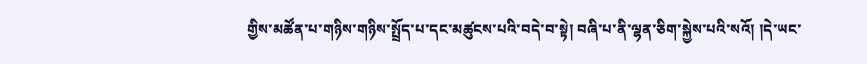གྱིས་མཚོན་པ་གཉིས་གཉིས་སྤྲོད་པ་དང་མཚུངས་པའི་བདེ་བ་སྟེ། བཞི་པ་ནི་ལྷན་ཅིག་སྐྱེས་པའི་སའོ། །དེ་ཡང་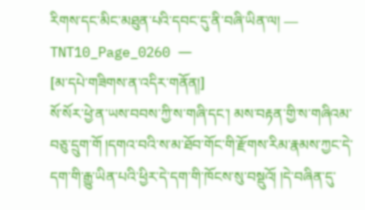རིགས་དང་མིང་མཐུན་པའི་དབང་དུ་ནི་བཞི་ཡིན་ལ། ― TNT10_Page_0260 ―
[མ་དཔེ་གཟིགས་ན་འདིར་གནོན།]
སོ་སོར་ཕྱེ་ན་ཡས་བབས་ཀྱི་ས་གཞི་དང་། མས་བརྟན་གྱི་ས་གཞིའམ་བཅུ་དྲུག་གོ །དགའ་བའི་ས་མ་ཐོབ་གོང་གི་རྫོགས་རིམ་རྣམས་ཀྱང་དེ་དག་གི་རྒྱུ་ཡིན་པའི་ཕྱིར་དེ་དག་གི་ཁོངས་སུ་བསྡུའོ། །དེ་བཞིན་དུ་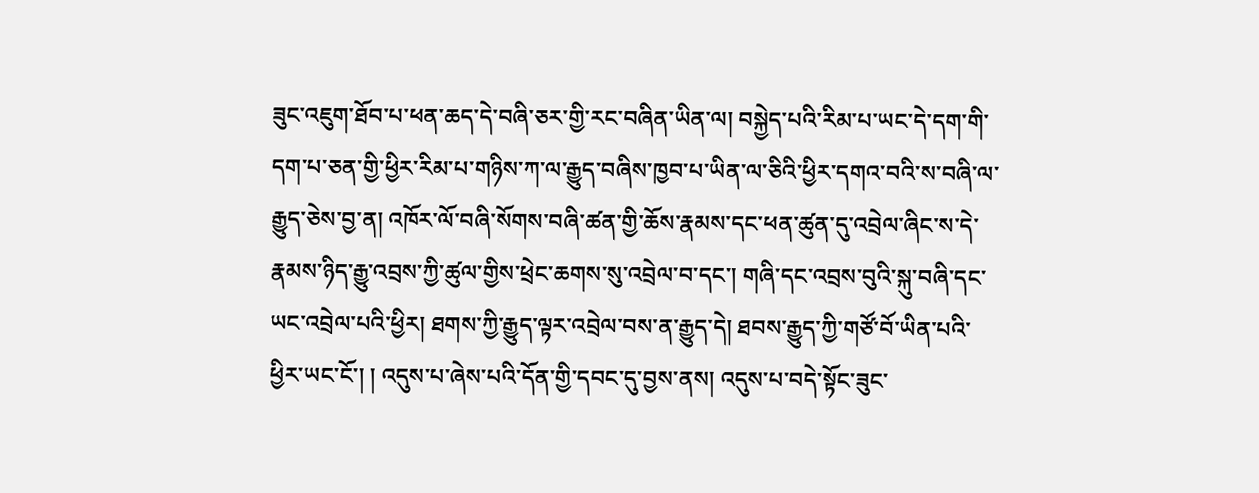ཟུང་འཇུག་ཐོབ་པ་ཕན་ཆད་དེ་བཞི་ཅར་གྱི་རང་བཞིན་ཡིན་ལ། བསྐྱེད་པའི་རིམ་པ་ཡང་དེ་དག་གི་དག་པ་ཅན་གྱི་ཕྱིར་རིམ་པ་གཉིས་ཀ་ལ་རྒྱུད་བཞིས་ཁྱབ་པ་ཡིན་ལ་ཅིའི་ཕྱིར་དགའ་བའི་ས་བཞི་ལ་རྒྱུད་ཅེས་བྱ་ན། འཁོར་ལོ་བཞི་སོགས་བཞི་ཚན་གྱི་ཆོས་རྣམས་དང་ཕན་ཚུན་དུ་འབྲེལ་ཞིང་ས་དེ་རྣམས་ཉིད་རྒྱུ་འབྲས་ཀྱི་ཚུལ་གྱིས་ཕྲེང་ཆགས་སུ་འབྲེལ་བ་དང་། གཞི་དང་འབྲས་བུའི་སྐུ་བཞི་དང་ཡང་འབྲེལ་པའི་ཕྱིར། ཐགས་ཀྱི་རྒྱུད་ལྟར་འབྲེལ་བས་ན་རྒྱུད་དེ། ཐབས་རྒྱུད་ཀྱི་གཙོ་བོ་ཡིན་པའི་ཕྱིར་ཡང་ངོ་། ། འདུས་པ་ཞེས་པའི་དོན་གྱི་དབང་དུ་བྱས་ནས། འདུས་པ་བདེ་སྟོང་ཟུང་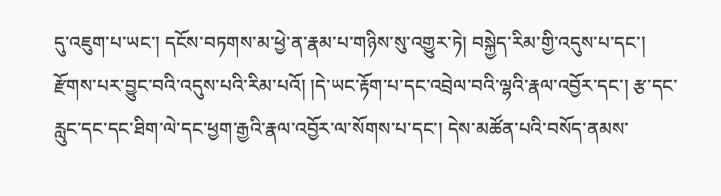དུ་འཇུག་པ་ཡང་། དངོས་བཏགས་མ་ཕྱེ་ན་རྣམ་པ་གཉིས་སུ་འགྱུར་ཏེ། བསྐྱེད་རིམ་གྱི་འདུས་པ་དང་། རྫོགས་པར་བྱུང་བའི་འདུས་པའི་རིམ་པའོ། །དེ་ཡང་རྟོག་པ་དང་འབྲེལ་བའི་ལྷའི་རྣལ་འབྱོར་དང་། རྩ་དང་རླུང་དང་དང་ཐིག་ལེ་དང་ཕྱག་རྒྱའི་རྣལ་འབྱོར་ལ་སོགས་པ་དང་། དེས་མཚོན་པའི་བསོད་ནམས་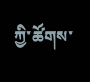ཀྱི་ཚོགས་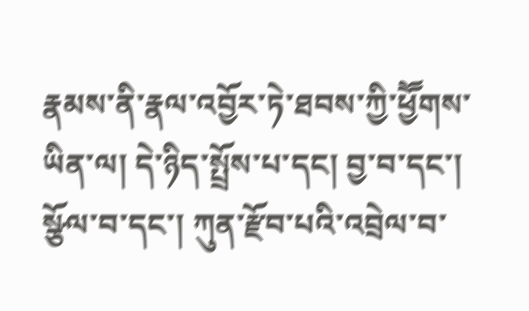རྣམས་ནི་རྣལ་འབྱོར་ཏེ་ཐབས་ཀྱི་ཕྱཽགས་ཡིན་ལ། དེ་ཉིད་སྤྲོས་པ་དང། བྱ་བ་དང་། སྩོལ་བ་དང་། ཀུན་རྫོབ་པའི་འབྲེལ་བ་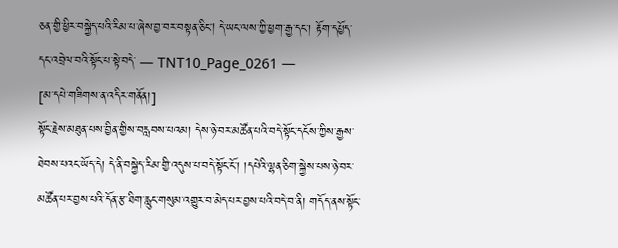ཅན་གྱི་ཕྱིར་བསྐྱེད་པའི་རིམ་པ་ཞེས་བྱ་བར་བསྟན་ཅིང། དེ་ཡང་ལས་ཀྱི་ཕྱག་རྒྱ་དང་། རྟོག་དཔྱོད་དང་འབྲེལ་བའི་སྟོང་པ་སྟེ་བདེ་ ― TNT10_Page_0261 ―
[མ་དཔེ་གཟིགས་ན་འདིར་གནོན།]
སྟོང་རྗེས་མཐུན་པས་བྱིན་གྱིས་བརླབས་པའམ། དེས་ཉེ་བར་མཚོན་པའི་བདེ་སྟོང་དངོས་ཀྱིས་རྒྱས་ཐེབས་པའང་ཡོད་དེ། དེ་ནི་བསྐྱེད་རིམ་གྱི་འདུས་པ་བདེ་སྟོང་ངོ་། །དཔེའི་ལྷན་ཅིག་སྐྱེས་པས་ཉེ་བར་མཚོན་པར་བྱས་པའི་དོན་རྩ་ཐིག་རླུང་གསུམ་འགྱུར་བ་མེད་པར་བྱས་པའི་བདེ་བ་ནི། གདོད་ནས་སྟོང་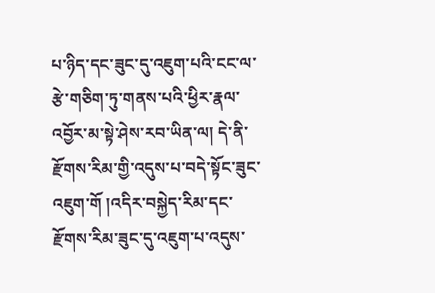པ་ཉིད་དང་ཟུང་དུ་འཇུག་པའི་ངང་ལ་རྩེ་གཅིག་ཏུ་གནས་པའི་ཕྱིར་རྣལ་འབྱོར་མ་སྟེ་ཤེས་རབ་ཡིན་ལ། དེ་ནི་རྫོགས་རིམ་གྱི་འདུས་པ་བདེ་སྟོང་ཟུང་འཇུག་གོ །འདིར་བསྐྱེད་རིམ་དང་རྫོགས་རིམ་ཟུང་དུ་འཇུག་པ་འདུས་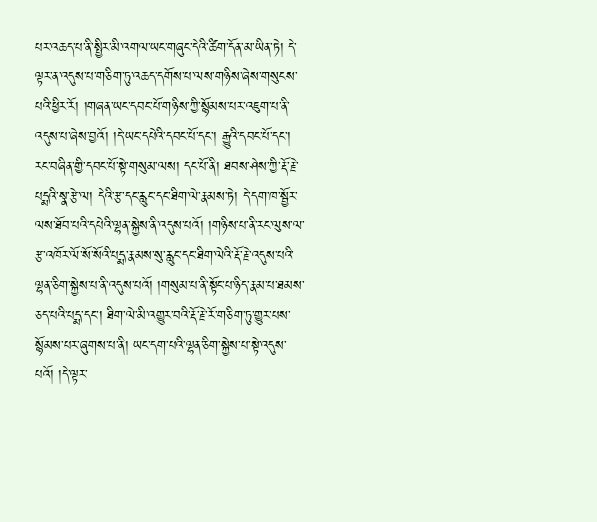པར་འཆད་པ་ནི་སྤྱིར་མི་འགལ་ཡང་གཞུང་དེའི་ཚིག་དོན་མ་ཡིན་ཏེ། དེ་ལྟར་ན་འདུས་པ་གཅིག་ཏུ་འཆད་དགོས་པ་ལས་གཉིས་ཞེས་གསུངས་པའི་ཕྱིར་རོ། །གཞན་ཡང་དབང་པོ་གཉིས་ཀྱི་སྙོམས་པར་འཇུག་པ་ནི་འདུས་པ་ཞེས་བྱའོ། །དེ་ཡང་དཔེའི་དབང་པོ་དང་། རྒྱུའི་དབང་པོ་དང་། རང་བཞིན་གྱི་དབང་པོ་སྟེ་གསུམ་ལས། དང་པོ་ནི། ཐབས་ཤེས་ཀྱི་རྡོ་རྗེ་པདྨའི་སྣ་རྩེ་ལ། དེའི་རྩ་དང་རླུང་དང་ཐིག་ལེ་རྣམས་ཏེ། དེ་དག་ཁ་སྦྱོར་ལས་ཐོབ་པའི་དཔེའི་ལྷན་སྐྱེས་ནི་འདུས་པའོ། །གཉིས་པ་ནི་རང་ལུས་ལ་རྩ་འཁོར་ལོ་སོ་སོའི་པདྨ་རྣམས་སུ་རླུང་དང་ཐིག་ལེའི་རྡོ་རྗེ་འདུས་པའི་ལྷན་ཅིག་སྐྱེས་པ་ནི་འདུས་པའོ། །གསུམ་པ་ནི་སྟོང་པ་ཉིད་རྣམ་པ་ཐམས་ཅད་པའི་པདྨ་དང་། ཐིག་ལེ་མི་འགྱུར་བའི་རྡོ་རྗེ་རོ་གཅིག་ཏུ་གྱུར་པས་སྙོམས་པར་ཞུགས་པ་ནི། ཡང་དག་པའི་ལྷན་ཅིག་སྐྱེས་པ་སྟེ་འདུས་པའོ། །དེ་ལྟར་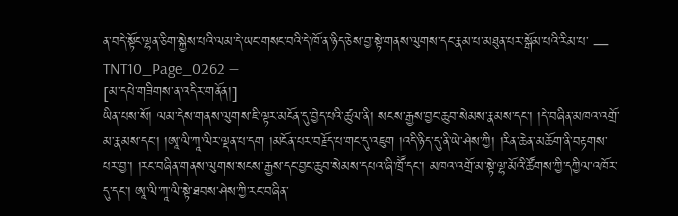ན་བདེ་སྟོང་ལྷན་ཅིག་སྐྱེས་པའི་ལམ་དེ་ཡང་གསང་བའི་དེ་ཁོ་ན་ཉིད་ཅེས་བྱ་སྟེ་གནས་ལུགས་དང་རྣམ་པ་མཐུན་པར་སྒོམ་པའི་རིམ་པ་ ― TNT10_Page_0262 ―
[མ་དཔེ་གཟིགས་ན་འདིར་གནོན།]
ཡིན་པས་སོ། ལམ་དེས་གནས་ལུགས་ཇི་ལྟར་མངོན་དུ་བྱེད་པའི་ཚུལ་ནི། སངས་རྒྱས་བྱང་ཆུབ་སེམས་རྣམས་དང་། །དེ་བཞིན་མཁའ་འགྲོ་མ་རྣམས་དང་། །ཨཱ་ལི་ཀཱ་ལིར་ལྡན་པ་དག །མངོན་པར་བརྗོད་པ་གང་དུ་འཇུག །འདི་ཉིད་དུ་ནི་ཡེ་ཤེས་ཀྱི། །རིན་ཆེན་མཆོག་ནི་བརྟགས་པར་བྱ་། །རང་བཞིན་གནས་ལུགས་སངས་རྒྱས་དང་བྱང་ཆུབ་སེམས་དཔའ་ཞི་ཁྲཽ་དང་། མཁའ་འགྲོ་མ་སྟེ་ལྷ་མོའི་ཚོགས་ཀྱི་དཀྱིལ་འཁོར་དུ་དང་། ཨཱ་ལི་ཀཱ་ལི་སྟེ་ཐབས་ཤེས་ཀྱི་རང་བཞིན་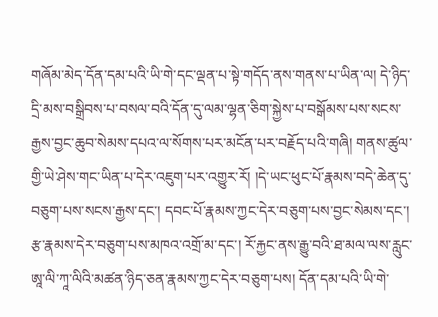གཞོམ་མེད་དོན་དམ་པའི་ཡི་གེ་དང་ལྡན་པ་སྟེ་གདོད་ནས་གནས་པ་ཡིན་ལ། དེ་ཉིད་དྲི་མས་བསྒྲིབས་པ་བསལ་བའི་དོན་དུ་ལམ་ལྷན་ཅིག་སྐྱེས་པ་བསྒོམས་པས་སངས་རྒྱས་བྱང་ཆུབ་སེམས་དཔའ་ལ་སོགས་པར་མངོན་པར་བརྗོད་པའི་གཞི། གནས་ཚུལ་གྱི་ཡེ་ཤེས་གང་ཡིན་པ་དེར་འཇུག་པར་འགྱུར་རོ། །དེ་ཡང་ཕུང་པོ་རྣམས་བདེ་ཆེན་དུ་བཅུག་པས་སངས་རྒྱས་དང་། དབང་པོ་རྣམས་ཀྱང་དེར་བཅུག་པས་བྱང་སེམས་དང་། རྩ་རྣམས་དེར་བཅུག་པས་མཁའ་འགྲོ་མ་དང་། རོ་རྐྱང་ནས་རྒྱུ་བའི་ཐ་མལ་ལས་རླུང་ཨཱ་ལི་ཀཱ་ལིའི་མཚན་ཉིད་ཅན་རྣམས་ཀྱང་དེར་བཅུག་པས། དོན་དམ་པའི་ཡི་གེ་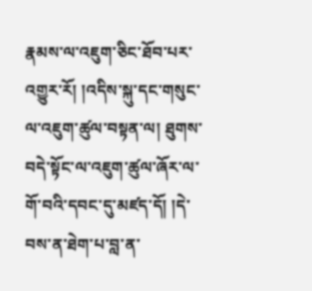རྣམས་ལ་འཇུག་ཅིང་ཐོབ་པར་འགྱུར་རོ། །འདིས་སྐུ་དང་གསུང་ལ་འཇུག་ཚུལ་བསྟན་ལ། ཐུགས་བདེ་སྟོང་ལ་འཇུག་ཚུལ་ཞོར་ལ་གོ་བའི་དབང་དུ་མཛད་དོ། །དེ་བས་ན་ཐེག་པ་བླ་ན་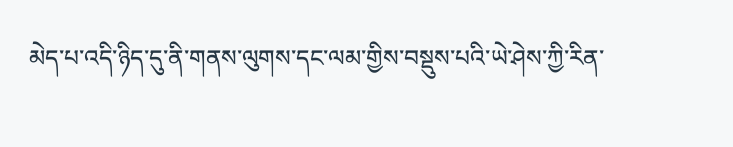མེད་པ་འདི་ཉིད་དུ་ནི་གནས་ལུགས་དང་ལམ་གྱིས་བསྡུས་པའི་ཡེ་ཤེས་ཀྱི་རིན་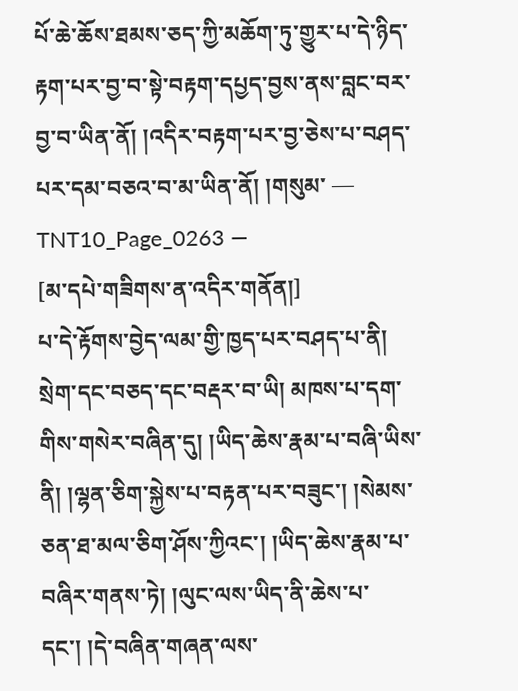པོ་ཆེ་ཆོས་ཐམས་ཅད་ཀྱི་མཆོག་ཏུ་གྱུར་པ་དེ་ཉིད་རྟག་པར་བྱ་བ་སྟེ་བརྟག་དཔྱད་བྱས་ནས་བླང་བར་བྱ་བ་ཡིན་ནོ། །འདིར་བརྟག་པར་བྱ་ཅེས་པ་བཤད་པར་དམ་བཅའ་བ་མ་ཡིན་ནོ། །གསུམ་ ― TNT10_Page_0263 ―
[མ་དཔེ་གཟིགས་ན་འདིར་གནོན།]
པ་དེ་རྟོགས་བྱེད་ལམ་གྱི་ཁྱད་པར་བཤད་པ་ནི། སྲེག་དང་བཅད་དང་བརྡར་བ་ཡི། མཁས་པ་དག་གིས་གསེར་བཞིན་དུ། །ཡིད་ཆེས་རྣམ་པ་བཞི་ཡིས་ནི། །ལྷན་ཅིག་སྐྱེས་པ་བརྟན་པར་བཟུང་། །སེམས་ཅན་ཐ་མལ་ཅིག་ཤོས་ཀྱིའང་། །ཡིད་ཆེས་རྣམ་པ་བཞིར་གནས་ཏེ། །ལུང་ལས་ཡིད་ནི་ཆེས་པ་དང་། །དེ་བཞིན་གཞན་ལས་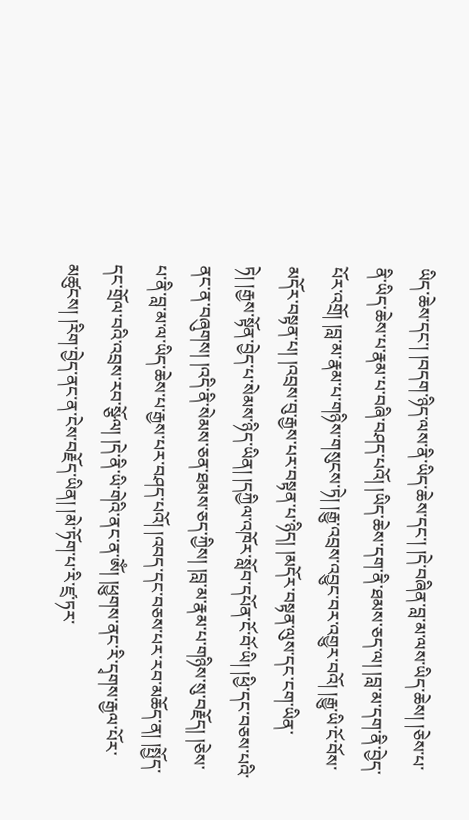ཡིད་ཆེས་དང་། །བདག་ཉིད་ལས་ནི་ཡིད་ཆེས་དང་། །དེ་བཞིན་བླ་མ་ལས་ཡིད་ཆེས། །ཅེས་པ་ནི་ཡིད་ཆེས་པ་རྣམ་པ་བཞི་བཤད་པའོ། །ཡིད་ཆེས་དག་ནི་ཐམས་ཅད་ལ། །བླ་མ་དག་ནི་བྱེད་པོར་འགྲོ། །བླ་མ་རྣམ་པ་གཉིས་གསུངས་ཏེ། །རྒྱུ་འབྲས་འབྱུང་བར་འགྱུར་བའོ། །རྒྱུ་ཡི་ངོ་བོས་མདོར་བསྟན་པ། །འབྲས་བུ་རྒྱས་པར་བསྟན་པ་ཉིད། །མདོར་བསྟན་ལུས་དང་ངག་ཡིན་ཏེ། །རྒྱས་སྟོན་བྱེད་པ་སེམས་ཉིད་ཡིན། །དཀྱིལ་འཁོར་སློབ་དཔོན་ངོ་བོ་ཡི། །ཕྱི་དང་བཅས་པའི་ནང་ན་བཞུགས། །འདི་ནི་སེམས་ཅན་ཐམས་ཅད་ཀྱིས། །བླ་མ་རྣམ་པ་གཉིས་སུ་བརྗོད། །ཅེས་པ་ནི་བླ་མ་ལ་ཡིད་ཆེས་པ་རྒྱས་པར་བཤད་པའོ། །འབད་དང་བཅས་པར་རབ་མཆོད་ན། །སྤྱོད་དང་གྲོལ་བའི་འབྲས་རབ་སྩོལ། །དེ་ནི་ཡི་གེའི་ནང་ན་ཨོཾ། །ཕྱུགས་ནང་རི་དྭགས་རྒྱལ་པོར་མཚུངས། །རིག་བྱེད་ནང་ན་ངེས་བརྗོད་ཡིན། །མེ་ཏོག་པ་རི་ཛྲ་ཏར་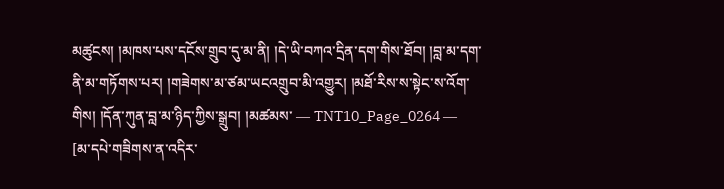མཚུངས། །མཁས་པས་དངོས་གྲུབ་དུ་མ་ནི། །དེ་ཡི་བཀའ་དྲིན་དག་གིས་ཐོབ། །བླ་མ་དག་ནི་མ་གཏོགས་པར། །གཟེགས་མ་ཙམ་ཡངའགྲུབ་མི་འགྱུར། །མཐོ་རིས་ས་སྟེང་ས་འོག་གིས། །དོན་ཀུན་བླ་མ་ཉིད་ཀྱིས་སྒྲུབ། །མཚམས་ ― TNT10_Page_0264 ―
[མ་དཔེ་གཟིགས་ན་འདིར་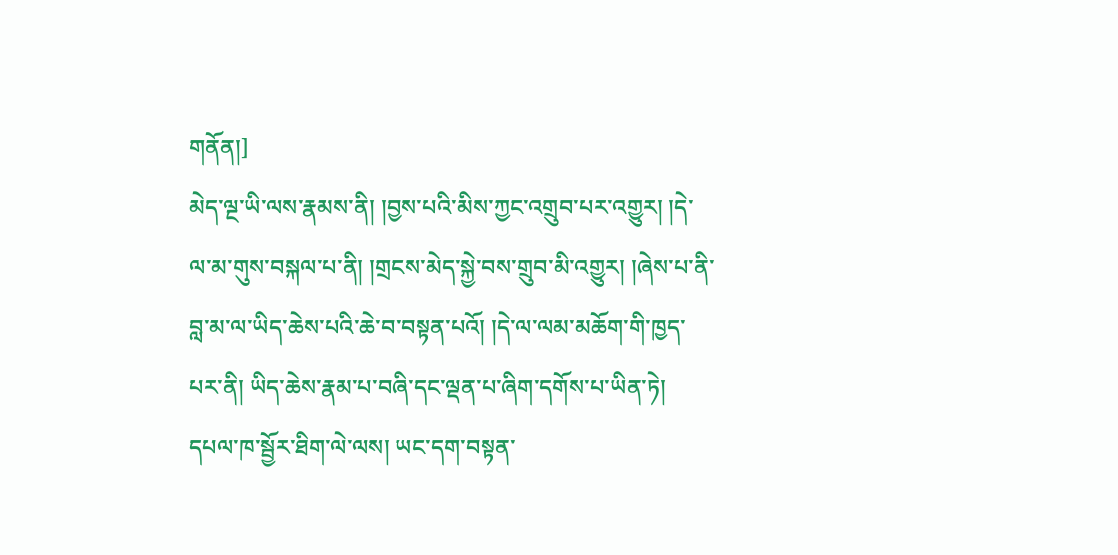གནོན།]
མེད་ལྔ་ཡི་ལས་རྣམས་ནི། །བྱས་པའི་མིས་ཀྱང་འགྲུབ་པར་འགྱུར། །དེ་ལ་མ་གུས་བསྐལ་པ་ནི། །གྲངས་མེད་སྐྱེ་བས་གྲུབ་མི་འགྱུར། །ཞེས་པ་ནི་བླ་མ་ལ་ཡིད་ཆེས་པའི་ཆེ་བ་བསྟན་པའོ། །དེ་ལ་ལམ་མཆོག་གི་ཁྱད་པར་ནི། ཡིད་ཆེས་རྣམ་པ་བཞི་དང་ལྡན་པ་ཞིག་དགོས་པ་ཡིན་ཏེ། དཔལ་ཁ་སྦྱོར་ཐིག་ལེ་ལས། ཡང་དག་བསྟན་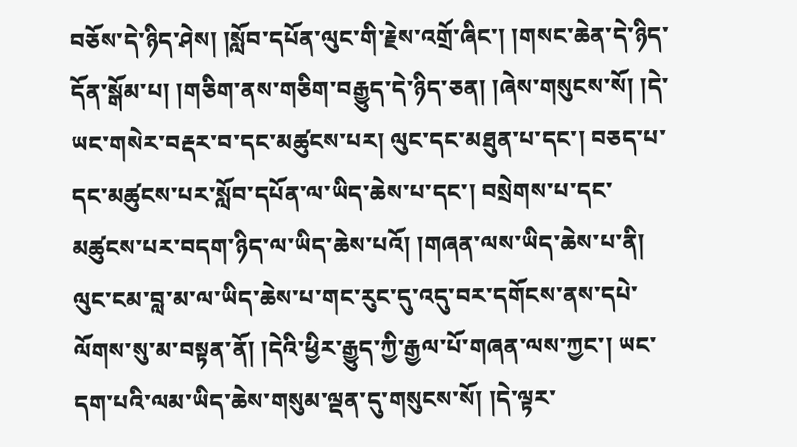བཅོས་དེ་ཉིད་ཤེས། །སློབ་དཔོན་ལུང་གི་རྗེས་འགྲོ་ཞིང་། །གསང་ཆེན་དེ་ཉིད་དོན་སྒོམ་པ། །གཅིག་ནས་གཅིག་བརྒྱུད་དེ་ཉིད་ཅན། །ཞེས་གསུངས་སོ། །དེ་ཡང་གསེར་བརྡར་བ་དང་མཚུངས་པར། ལུང་དང་མཐུན་པ་དང་། བཅད་པ་དང་མཚུངས་པར་སློབ་དཔོན་ལ་ཡིད་ཆེས་པ་དང་། བསྲེགས་པ་དང་མཚུངས་པར་བདག་ཉིད་ལ་ཡིད་ཆེས་པའོ། །གཞན་ལས་ཡིད་ཆེས་པ་ནི། ལུང་ངམ་བླ་མ་ལ་ཡིད་ཆེས་པ་གང་རུང་དུ་འདུ་བར་དགོངས་ནས་དཔེ་ལོགས་སུ་མ་བསྟན་ནོ། །དེའི་ཕྱིར་རྒྱུད་ཀྱི་རྒྱལ་པོ་གཞན་ལས་ཀྱང་། ཡང་དག་པའི་ལམ་ཡིད་ཆེས་གསུམ་ལྡན་དུ་གསུངས་སོ། །དེ་ལྟར་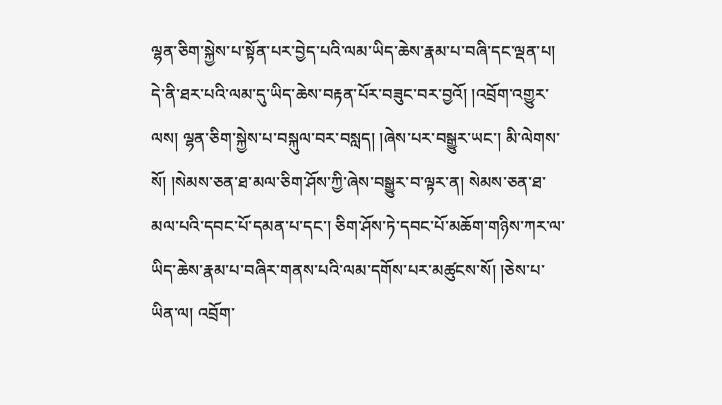ལྷན་ཅིག་སྐྱེས་པ་སྟོན་པར་བྱེད་པའི་ལམ་ཡིད་ཆེས་རྣམ་པ་བཞི་དང་ལྡན་པ། དེ་ནི་ཐར་པའི་ལམ་དུ་ཡིད་ཆེས་བརྟན་པོར་བཟུང་བར་བྱའོ། །འབྲོག་འགྱུར་ལས། ལྷན་ཅིག་སྐྱེས་པ་བསྐུལ་བར་བསླད། །ཞེས་པར་བསྒྱུར་ཡང་། མི་ལེགས་སོ། །སེམས་ཅན་ཐ་མལ་ཅིག་ཤོས་ཀྱི་ཞེས་བསྒྱུར་བ་ལྟར་ན། སེམས་ཅན་ཐ་མལ་པའི་དབང་པོ་དམན་པ་དང་། ཅིག་ཤོས་ཏེ་དབང་པོ་མཆོག་གཉིས་ཀར་ལ་ཡིད་ཆེས་རྣམ་པ་བཞིར་གནས་པའི་ལམ་དགོས་པར་མཚུངས་སོ། །ཅེས་པ་ཡིན་ལ། འབྲོག་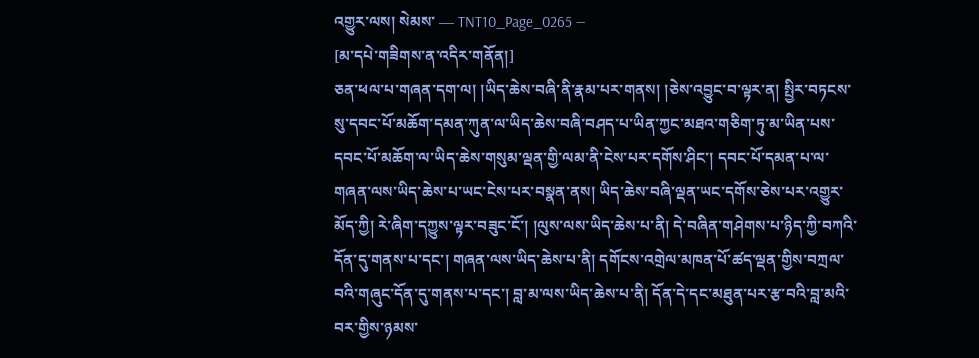འགྱུར་ལས། སེམས་ ― TNT10_Page_0265 ―
[མ་དཔེ་གཟིགས་ན་འདིར་གནོན།]
ཅན་ཕལ་པ་གཞན་དག་ལ། །ཡིད་ཆེས་བཞི་ནི་རྣམ་པར་གནས། །ཅེས་འབྱུང་བ་ལྟར་ན། སྤྱིར་བཏངས་སུ་དབང་པོ་མཆོག་དམན་ཀུན་ལ་ཡིད་ཆེས་བཞི་བཤད་པ་ཡིན་ཀྱང་མཐའ་གཅིག་ཏུ་མ་ཡིན་པས་དབང་པོ་མཆོག་ལ་ཡིད་ཆེས་གསུམ་ལྡན་གྱི་ལམ་ནི་ངེས་པར་དགོས་ཤིང་། དབང་པོ་དམན་པ་ལ་གཞན་ལས་ཡིད་ཆེས་པ་ཡང་ངེས་པར་བསྣན་ནས། ཡིད་ཆེས་བཞི་ལྡན་ཡང་དགོས་ཅེས་པར་འགྱུར་མོད་ཀྱི། རེ་ཞིག་དཀྱུས་ལྟར་བཟུང་ངོ་། །ལུས་ལས་ཡིད་ཆེས་པ་ནི། དེ་བཞིན་གཤེགས་པ་ཉིད་ཀྱི་བཀའི་དོན་དུ་གནས་པ་དང་། གཞན་ལས་ཡིད་ཆེས་པ་ནི། དགོངས་འགྲེལ་མཁན་པོ་ཚད་ལྡན་གྱིས་བཀྲལ་བའི་གཞུང་དོན་དུ་གནས་པ་དང་། བླ་མ་ལས་ཡིད་ཆེས་པ་ནི། དོན་དེ་དང་མཐུན་པར་རྩ་བའི་བླ་མའི་བར་གྱིས་ཉམས་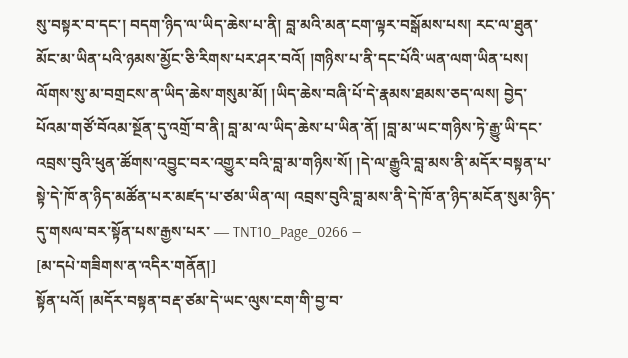སུ་བསྟར་བ་དང་། བདག་ཉིད་ལ་ཡིད་ཆེས་པ་ནི། བླ་མའི་མན་ངག་ལྟར་བསྒོམས་པས། རང་ལ་ཐུན་མོང་མ་ཡིན་པའི་ཉམས་མྱོང་ཅི་རིགས་པར་ཤར་བའོ། །གཉིས་པ་ནི་དང་པོའི་ཡན་ལག་ཡིན་པས། ལོགས་སུ་མ་བགྲངས་ན་ཡིད་ཆེས་གསུམ་མོ། །ཡིད་ཆེས་བཞི་པོ་དེ་རྣམས་ཐམས་ཅད་ལས། བྱེད་པོའམ་གཙོ་བོའམ་སྔོན་དུ་འགྲོ་བ་ནི། བླ་མ་ལ་ཡིད་ཆེས་པ་ཡིན་ནོ། །བླ་མ་ཡང་གཉིས་ཏེ་རྒྱུ་ཡི་དང་འབྲས་བུའི་ཕུན་ཚོགས་འབྱུང་བར་འགྱུར་བའི་བླ་མ་གཉིས་སོ། །དེ་ལ་རྒྱུའི་བླ་མས་ནི་མདོར་བསྟན་པ་སྟེ་དེ་ཁོ་ན་ཉིད་མཚོན་པར་མཛད་པ་ཙམ་ཡིན་ལ། འབྲས་བུའི་བླ་མས་ནི་དེ་ཁོ་ན་ཉིད་མངོན་སུམ་ཉིད་དུ་གསལ་བར་སྟོན་པས་རྒྱས་པར་ ― TNT10_Page_0266 ―
[མ་དཔེ་གཟིགས་ན་འདིར་གནོན།]
སྟོན་པའོ། །མདོར་བསྟན་བརྡ་ཙམ་དེ་ཡང་ལུས་ངག་གི་བྱ་བ་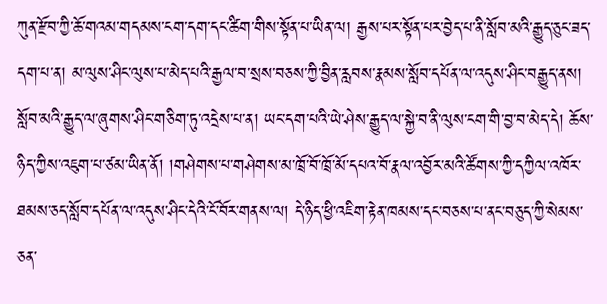ཀུན་རྫོབ་ཀྱི་ཆོ་གའམ་གདམས་ངག་དག་དང་ཚིག་གིས་སྟོན་པ་ཡིན་ལ། རྒྱས་པར་སྟོན་པར་བྱེད་པ་ནི་སློབ་མའི་རྒྱུད་ཅུང་ཟད་དག་པ་ན། མ་ལུས་ཤིང་ལུས་པ་མེད་པའི་རྒྱལ་བ་སྲས་བཅས་ཀྱི་བྱིན་རླབས་རྣམས་སློབ་དཔོན་ལ་འདུས་ཤིང་བརྒྱུད་ནས། སློབ་མའི་རྒྱུད་ལ་ཞུགས་ཤིང་གཅིག་ཏུ་འདྲེས་པ་ན། ཡང་དག་པའི་ཡེ་ཤེས་རྒྱུད་ལ་སྐྱེ་བ་ནི་ལུས་ངག་གི་བྱ་བ་མེད་དེ། ཆོས་ཉིད་ཀྱིས་འཇུག་པ་ཙམ་ཡིན་ནོ། །གཤེགས་པ་གཤེགས་མ་ཁྲོ་བོ་ཁྲོ་མོ་དཔའ་བོ་རྣལ་འབྱོར་མའི་ཚོགས་ཀྱི་དཀྱིལ་འཁོར་ཐམས་ཅད་སློབ་དཔོན་ལ་འདུས་ཤིང་དེའི་ངོ་བོར་གནས་ལ། དེ་ཉིད་ཕྱི་འཇིག་རྟེན་ཁམས་དང་བཅས་པ་ནང་བཅུད་ཀྱི་སེམས་ཅན་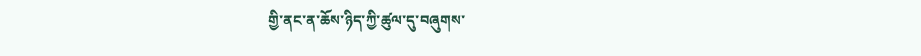གྱི་ནང་ན་ཆོས་ཉིད་ཀྱི་ཚུལ་དུ་བཞུགས་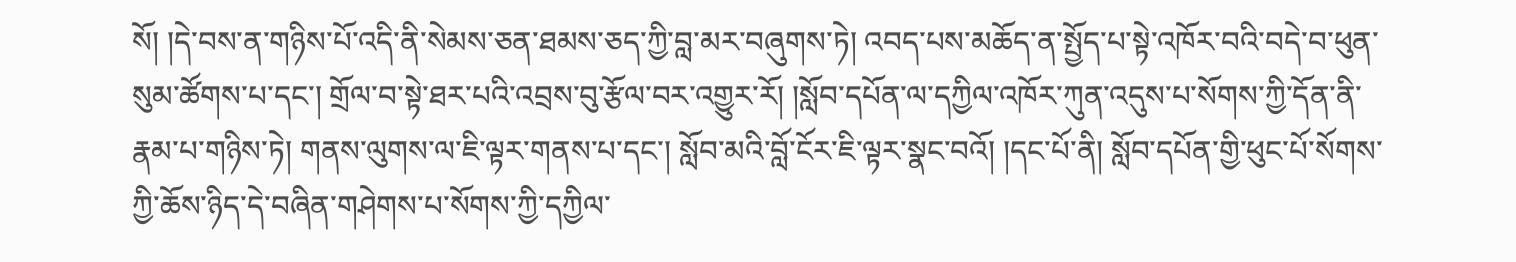སོ། །དེ་བས་ན་གཉིས་པོ་འདི་ནི་སེམས་ཅན་ཐམས་ཅད་ཀྱི་བླ་མར་བཞུགས་ཏེ། འབད་པས་མཆོད་ན་སྤྱོད་པ་སྟེ་འཁོར་བའི་བདེ་བ་ཕུན་སུམ་ཚོགས་པ་དང་། གྲོལ་བ་སྟེ་ཐར་པའི་འབྲས་བུ་རྩོལ་བར་འགྱུར་རོ། །སློབ་དཔོན་ལ་དཀྱིལ་འཁོར་ཀུན་འདུས་པ་སོགས་ཀྱི་དོན་ནི་རྣམ་པ་གཉིས་ཏེ། གནས་ལུགས་ལ་ཇི་ལྟར་གནས་པ་དང་། སློབ་མའི་བློ་ངོར་ཇི་ལྟར་སྣང་བའོ། །དང་པོ་ནི། སློབ་དཔོན་གྱི་ཕུང་པོ་སོགས་ཀྱི་ཆོས་ཉིད་དེ་བཞིན་གཤེགས་པ་སོགས་ཀྱི་དཀྱིལ་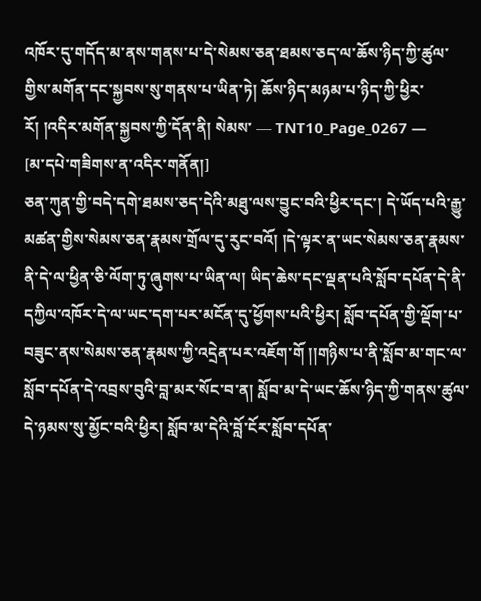འཁོར་དུ་གདོད་མ་ནས་གནས་པ་དེ་སེམས་ཅན་ཐམས་ཅད་ལ་ཆོས་ཉིད་ཀྱི་ཚུལ་གྱིས་མགོན་དང་སྐྱབས་སུ་གནས་པ་ཡིན་ཏེ། ཆོས་ཉིད་མཉམ་པ་ཉིད་ཀྱི་ཕྱིར་རོ། །འདིར་མགོན་སྐྱབས་ཀྱི་དོན་ནི། སེམས་ ― TNT10_Page_0267 ―
[མ་དཔེ་གཟིགས་ན་འདིར་གནོན།]
ཅན་ཀུན་གྱི་བདེ་དགེ་ཐམས་ཅད་དེའི་མཐུ་ལས་བྱུང་བའི་ཕྱིར་དང་། དེ་ཡོད་པའི་རྒྱུ་མཚན་གྱིས་སེམས་ཅན་རྣམས་གྲོལ་དུ་རུང་བའོ། །དེ་ལྟར་ན་ཡང་སེམས་ཅན་རྣམས་ནི་དེ་ལ་ཕྱིན་ཅི་ལོག་ཏུ་ཞུགས་པ་ཡིན་ལ། ཡིད་ཆེས་དང་ལྡན་པའི་སློབ་དཔོན་དེ་ནི་དཀྱིལ་འཁོར་དེ་ལ་ཡང་དག་པར་མངོན་དུ་ཕྱོགས་པའི་ཕྱིར། སློབ་དཔོན་གྱི་ལྡོག་པ་བཟུང་ནས་སེམས་ཅན་རྣམས་ཀྱི་འདྲེན་པར་འཇོག་གོ །།གཉིས་པ་ནི་སློབ་མ་གང་ལ་སློབ་དཔོན་དེ་འབྲས་བུའི་བླ་མར་སོང་བ་ན། སློབ་མ་དེ་ཡང་ཆོས་ཉིད་ཀྱི་གནས་ཚུལ་དེ་ཉམས་སུ་མྱོང་བའི་ཕྱིར། སློབ་མ་དེའི་བློ་ངོར་སློབ་དཔོན་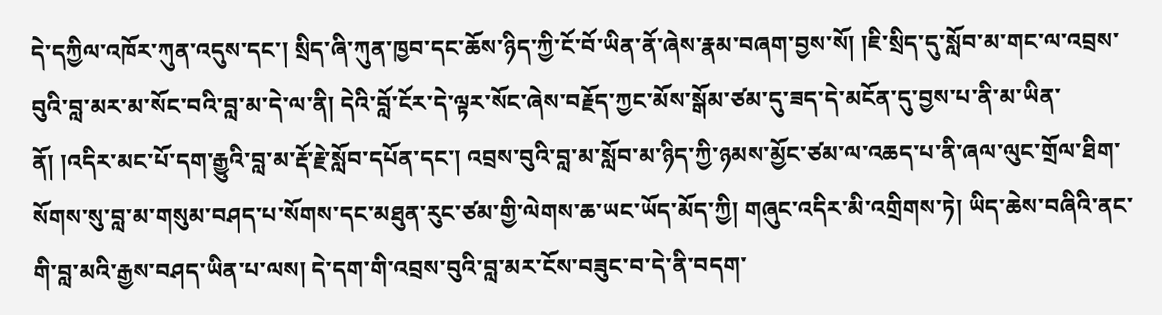དེ་དཀྱིལ་འཁོར་ཀུན་འདུས་དང་། སྲིད་ཞི་ཀུན་ཁྱབ་དང་ཆོས་ཉིད་ཀྱི་ངོ་བོ་ཡིན་ནོ་ཞེས་རྣམ་བཞག་བྱས་སོ། །ཇི་སྲིད་དུ་སློབ་མ་གང་ལ་འབྲས་བུའི་བླ་མར་མ་སོང་བའི་བླ་མ་དེ་ལ་ནི། དེའི་བློ་ངོར་དེ་ལྟར་སོང་ཞེས་བརྗོད་ཀྱང་མོས་སྒོམ་ཙམ་དུ་ཟད་དེ་མངོན་དུ་བྱས་པ་ནི་མ་ཡིན་ནོ། །འདིར་མང་པོ་དག་རྒྱུའི་བླ་མ་རྡོ་རྗེ་སློབ་དཔོན་དང་། འབྲས་བུའི་བླ་མ་སློབ་མ་ཉིད་ཀྱི་ཉམས་མྱོང་ཙམ་ལ་འཆད་པ་ནི་ཞལ་ལུང་གྲོལ་ཐིག་སོགས་སུ་བླ་མ་གསུམ་བཤད་པ་སོགས་དང་མཐུན་རུང་ཙམ་གྱི་ལེགས་ཆ་ཡང་ཡོད་མོད་ཀྱི། གཞུང་འདིར་མི་འགྲིགས་ཏེ། ཡིད་ཆེས་བཞིའི་ནང་གི་བླ་མའི་རྒྱས་བཤད་ཡིན་པ་ལས། དེ་དག་གི་འབྲས་བུའི་བླ་མར་ངོས་བཟུང་བ་དེ་ནི་བདག་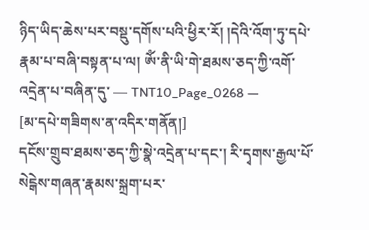ཉིད་ཡིད་ཆེས་པར་བསྡུ་དགོས་པའི་ཕྱིར་རོ། །དེའི་འོག་ཏུ་དཔེ་རྣམ་པ་བཞི་བསྟན་པ་ལ། ཨོཾ་ནི་ཡི་གེ་ཐམས་ཅད་ཀྱི་འགོ་འདྲེན་པ་བཞིན་དུ་ ― TNT10_Page_0268 ―
[མ་དཔེ་གཟིགས་ན་འདིར་གནོན།]
དངོས་གྲུབ་ཐམས་ཅད་ཀྱི་སྣེ་འདྲེན་པ་དང་། རི་དྭགས་རྒྱལ་པོ་སེངྒེས་གཞན་རྣམས་སྐྲག་པར་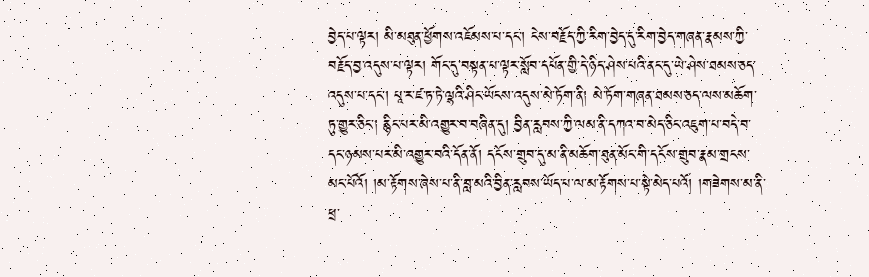བྱེད་པ་ལྟར། མི་མཐུན་ཕྱོགས་འཇོམས་པ་དང་། ངེས་བརྗོད་ཀྱི་རིག་བྱེད་དུ་རིག་བྱེད་གཞན་རྣམས་ཀྱི་བརྗོད་བྱ་འདུས་པ་ལྟར། གོང་དུ་བསྟན་པ་ལྟར་སློབ་དཔོན་གྱི་དེ་ཉིད་ཤེས་པའི་ནང་དུ་ཡེ་ཤེས་ཐམས་ཅད་འདུས་པ་དང་། པཱ་ར་ཛ་ཏ་ཏེ་ལྷའི་ཤིང་ཡོངས་འདུས་མེ་ཏོག་ནི། མེ་ཏོག་གཞན་ཐམས་ཅད་ལས་མཆོག་ཏུ་གྱུར་ཅིང་། རྙིང་པར་མི་འགྱུར་བ་བཞིན་དུ། བྱིན་རླབས་ཀྱི་ལམ་ནི་དཀའ་བ་མེད་ཅིང་འཇུག་པ་བདེ་བ་དང་ཉམས་པར་མི་འགྱུར་བའི་དོན་ནོ། དངོས་གྲུབ་དུ་མ་ནི་མཆོག་ཐུན་མོང་གི་དངོས་གྲུབ་རྣམ་གྲངས་མང་པོའོ། །མ་རྟོགས་ཞེས་པ་ནི་བླ་མའི་བྱིན་རླབས་ཡོད་པ་ལ་མ་རྟོགས་པ་སྟེ་མེད་པའོ། །གཟེགས་མ་ནི་ཕྲ་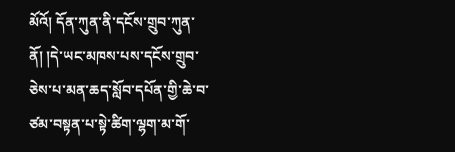མོའོ། དོན་ཀུན་ནི་དངོས་གྲུབ་ཀུན་ནོ། །དེ་ཡང་མཁས་པས་དངོས་གྲུབ་ཅེས་པ་མན་ཆད་སློབ་དཔོན་གྱི་ཆེ་བ་ཙམ་བསྟན་པ་སྟེ་ཚིག་ལྷག་མ་གོ་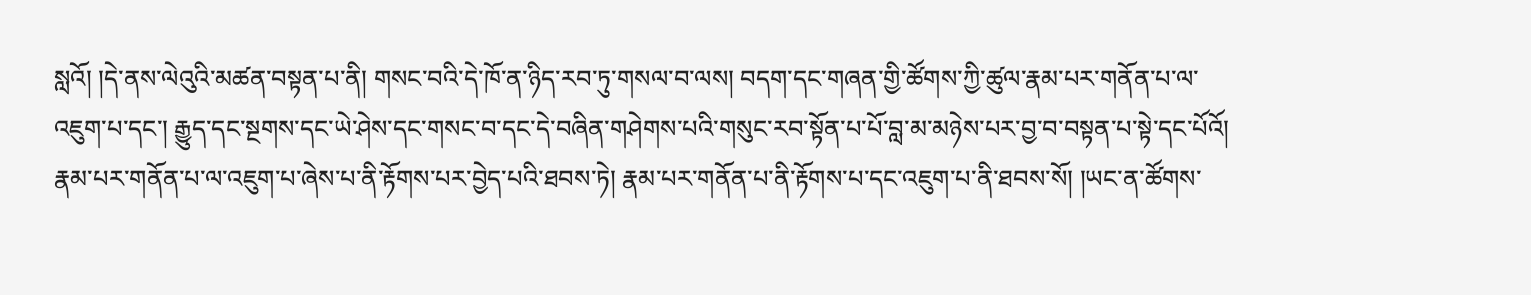སླའོ། །དེ་ནས་ལེའུའི་མཚན་བསྟན་པ་ནི། གསང་བའི་དེ་ཁོ་ན་ཉིད་རབ་ཏུ་གསལ་བ་ལས། བདག་དང་གཞན་གྱི་ཚོགས་ཀྱི་ཚུལ་རྣམ་པར་གནོན་པ་ལ་འཇུག་པ་དང་། རྒྱུད་དང་སྔགས་དང་ཡེ་ཤེས་དང་གསང་བ་དང་དེ་བཞིན་གཤེགས་པའི་གསུང་རབ་སྟོན་པ་པོ་བླ་མ་མཉེས་པར་བྱ་བ་བསྟན་པ་སྟེ་དང་པོའོ། རྣམ་པར་གནོན་པ་ལ་འཇུག་པ་ཞེས་པ་ནི་རྟོགས་པར་བྱེད་པའི་ཐབས་ཏེ། རྣམ་པར་གནོན་པ་ནི་རྟོགས་པ་དང་འཇུག་པ་ནི་ཐབས་སོ། །ཡང་ན་ཚོགས་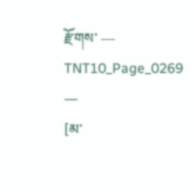རྫོགས་ ― TNT10_Page_0269 ―
[མ་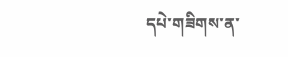དཔེ་གཟིགས་ན་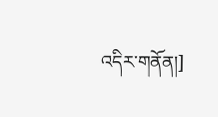འདིར་གནོན།]